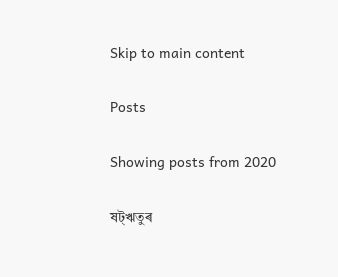Skip to main content

Posts

Showing posts from 2020

ষট্ঋতুৰ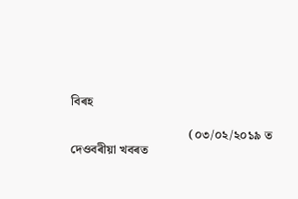বিৰহ

                                      (০৩/০২/২০১৯ ত দেওবৰীয়া খবৰত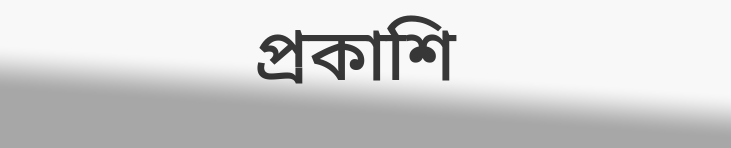প্রকাশি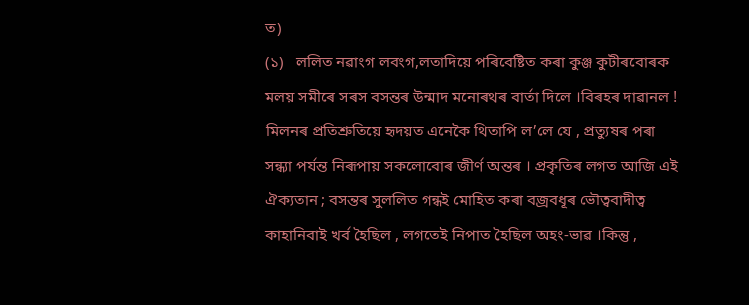ত)                                                                                                                 (১)   ললিত নৱাংগ লবংগ,লতাদিয়ে পৰিবেষ্টিত কৰা কুঞ্জ কুটীৰবোৰক মলয় সমীৰে সৰস বসন্তৰ উন্মাদ মনোৰথৰ বাৰ্তা দিলে ।বিৰহৰ দাৱানল ! মিলনৰ প্রতিশ্রুতিয়ে হৃদয়ত এনেকৈ থিতাপি ল’লে যে , প্রত্যুষৰ পৰা সন্ধ্যা পৰ্যন্ত নিৰূপায় সকলোবোৰ জীৰ্ণ অন্তৰ । প্রকৃতিৰ লগত আজি এই ঐক্যতান ; বসন্তৰ সুললিত গন্ধই মোহিত কৰা বজ্রবধূৰ ভৌত্ববাদীত্ব কাহানিবাই খৰ্ব হৈছিল , লগতেই নিপাত হৈছিল অহং-ভাৱ ।কিন্তু ,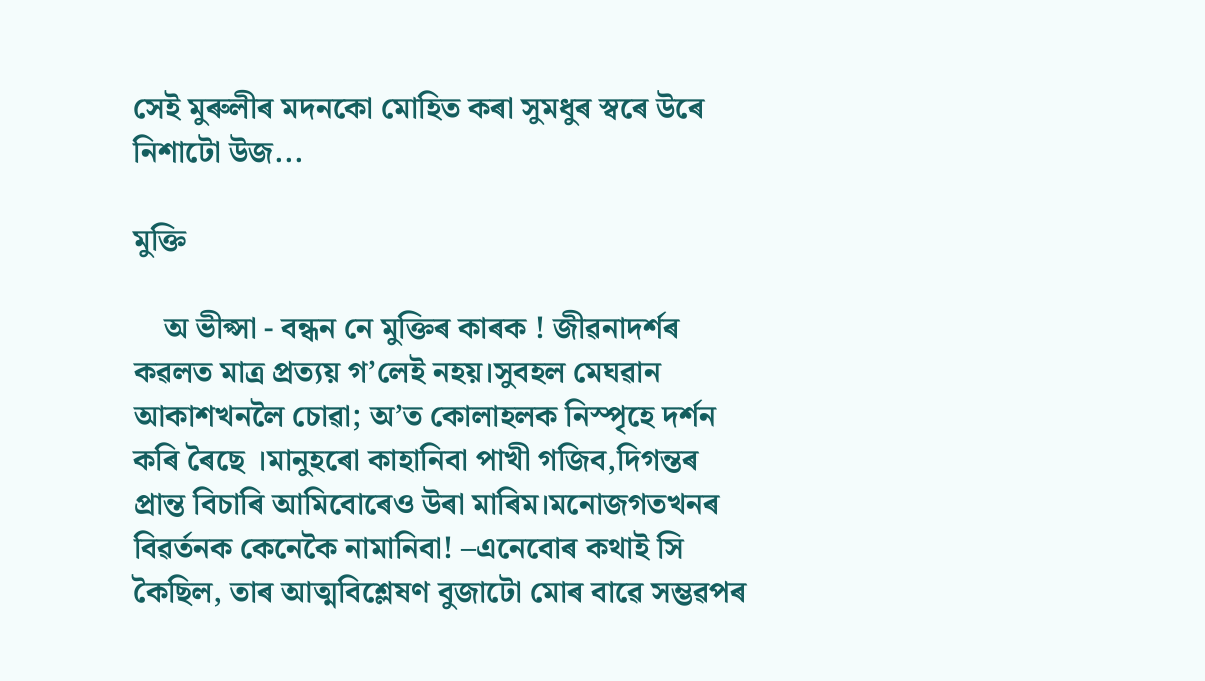সেই মুৰুলীৰ মদনকো মোহিত কৰা সুমধুৰ স্বৰে উৰে নিশাটো উজ...

মুক্তি

    অ ভীপ্সা - বন্ধন নে মুক্তিৰ কাৰক ! জীৱনাদৰ্শৰ কৱলত মাত্র প্রত্যয় গ’লেই নহয়।সুবহল মেঘৱান আকাশখনলৈ চোৱা; অ’ত কোলাহলক নিস্পৃহে দৰ্শন কৰি ৰৈছে ।মানুহৰো কাহানিবা পাখী গজিব,দিগন্তৰ প্রান্ত বিচাৰি আমিবোৰেও উৰা মাৰিম।মনোজগতখনৰ বিৱৰ্তনক কেনেকৈ নামানিবা! –এনেবোৰ কথাই সি কৈছিল, তাৰ আত্মবিশ্লেষণ বুজাটো মোৰ বাৱে সম্ভৱপৰ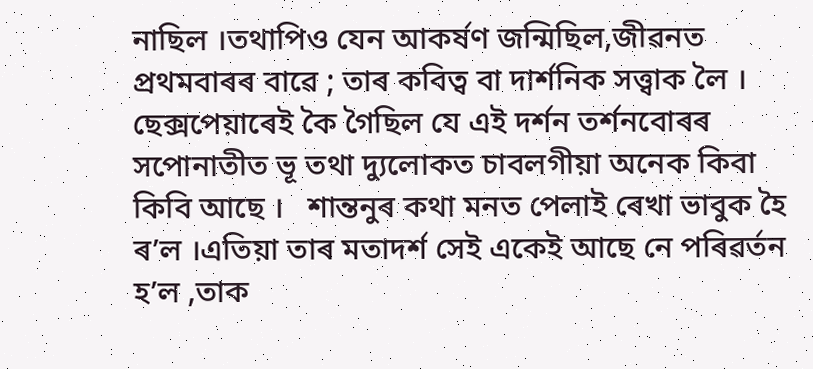নাছিল ।তথাপিও যেন আকৰ্ষণ জন্মিছিল,জীৱনত প্রথমবাৰৰ বাৱে ; তাৰ কবিত্ব বা দাৰ্শনিক সত্ত্বাক লৈ । ছেক্সপেয়াৰেই কৈ গৈছিল যে এই দৰ্শন তৰ্শনবোৰৰ সপোনাতীত ভূ তথা দ্যুলোকত চাবলগীয়া অনেক কিবা কিবি আছে ।   শান্তনুৰ কথা মনত পেলাই ৰেখা ভাবুক হৈ ৰ’ল ।এতিয়া তাৰ মতাদৰ্শ সেই একেই আছে নে পৰিৱৰ্তন হ’ল ,তাক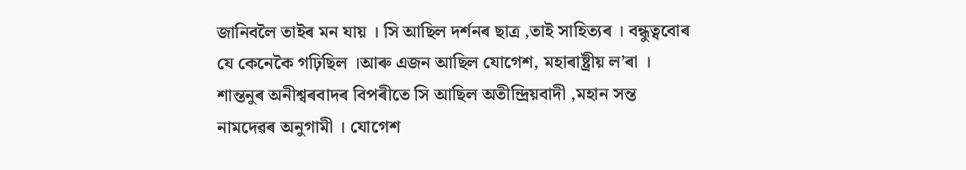জানিবলৈ তাইৰ মন যায় । সি আছিল দৰ্শনৰ ছাত্র ,তাই সাহিত্যৰ । বন্ধুত্ববোৰ যে কেনেকৈ গঢ়িছিল ।আৰু এজন আছিল যোগেশ, মহাৰাষ্ট্রীয় ল’ৰা । শান্তনুৰ অনীশ্বৰবাদৰ বিপৰীতে সি আছিল অতীন্দ্রিয়বাদী ,মহান সন্ত নামদেৱৰ অনুগামী । যোগেশ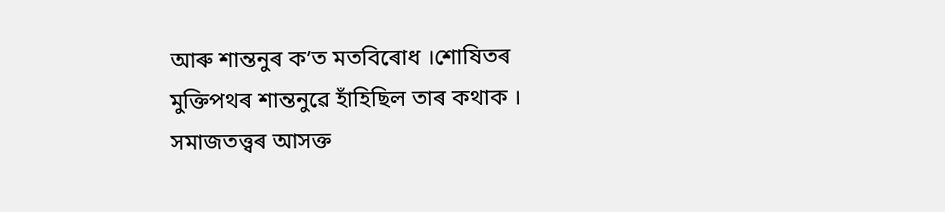আৰু শান্তনুৰ ক’ত মতবিৰোধ ।শোষিতৰ মুক্তিপথৰ শান্তনুৱে হাঁহিছিল তাৰ কথাক । সমাজতত্ত্বৰ আসক্ত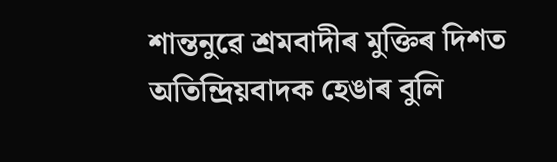শান্তনুৱে শ্রমবাদীৰ মুক্তিৰ দিশত অতিন্দ্রিয়বাদক হেঙাৰ বুলি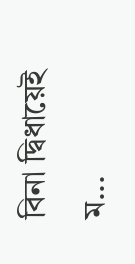বিনা দ্বিধায়েই ম...